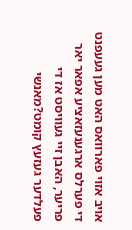אויב אזוי פארוואס האט מען געעפנט די פערלס ארגענעזאציע אפאר יאר פריער, האבן זיי געוויסט אז די פעלדער געזעץ קומט?מאנשי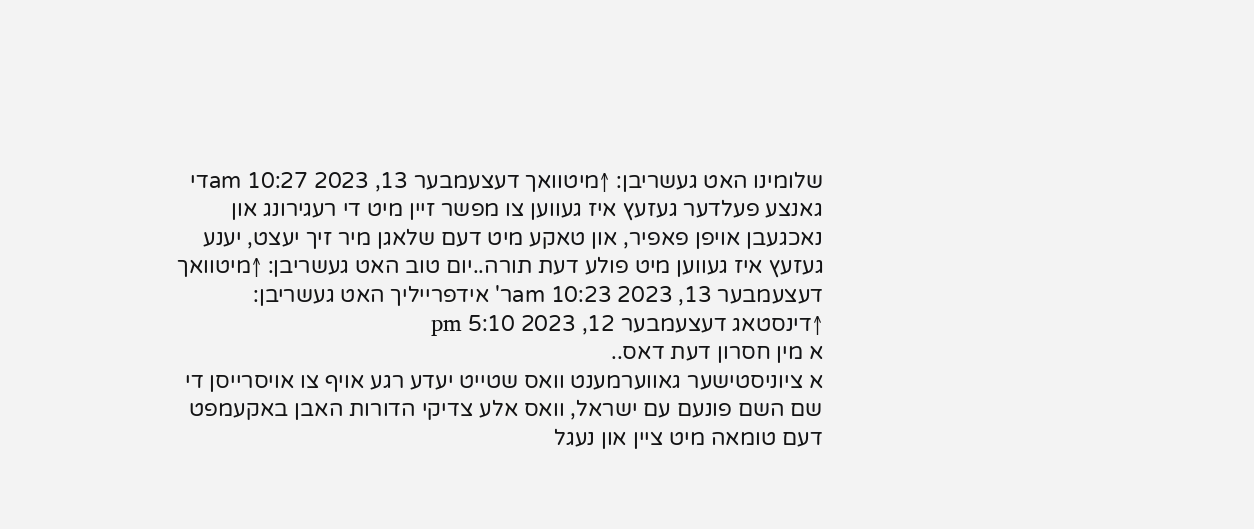שלומינו האט געשריבן: ↑מיטוואך דעצעמבער 13, 2023 10:27 amדי גאנצע פעלדער געזעץ איז געווען צו מפשר זיין מיט די רעגירונג און נאכגעבן אויפן פאפיר, און טאקע מיט דעם שלאגן מיר זיך יעצט, יענע געזעץ איז געווען מיט פולע דעת תורה..יום טוב האט געשריבן: ↑מיטוואך דעצעמבער 13, 2023 10:23 amר' אידפרייליך האט געשריבן: ↑דינסטאג דעצעמבער 12, 2023 5:10 pm
א מין חסרון דעת דאס..
א ציוניסטישער גאווערמענט וואס שטייט יעדע רגע אויף צו אויסרייסן די שם השם פונעם עם ישראל, וואס אלע צדיקי הדורות האבן באקעמפט דעם טומאה מיט ציין און נעגל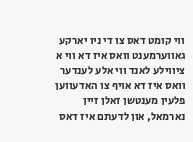ווי קומט דאס צו די ניו יארקע גאווערמענט וואס איז דא ווי א ציווילע לאנד ווי אלע לענדער וואס איז דא אויף צו האדעווען פלעין מענטשן זאלן זיין נארמאל, און לדעתם איז דאס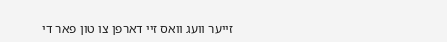זייער וועג וואס זיי דארפן צו טון פאר די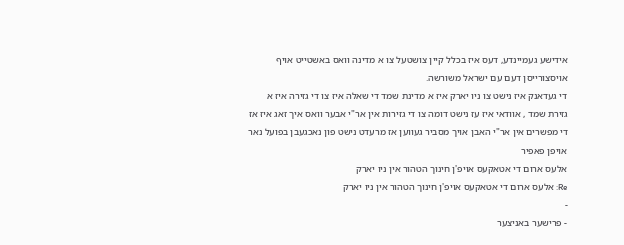אידישע געמיינדע, דעס איז בכלל קיין צושטעל צו א מדינה וואס באשטייט אויף אויסצורייסן דעם עם ישראל משורשה.
די געדאנק איז נישט צו ניו יארק איז א מדינת שמד די שאלה איז צו די גזירה איז א גזירת שמד , אוודאי איז עז נישט דומה צו די גזירות אין אר"י אבער וואס איך זאג איז אז די מפשרים אין אר"י האבן אויך מסביר געווען אז מרעדט נישט פון נאכגעבן בפועל נאר אויפן פאפיר
אלעס ארום די אטאקעס אויפ'ן חינוך הטהור אין ניו יארק
Re: אלעס ארום די אטאקעס אויפ'ן חינוך הטהור אין ניו יארק
-
- פרישער באניצער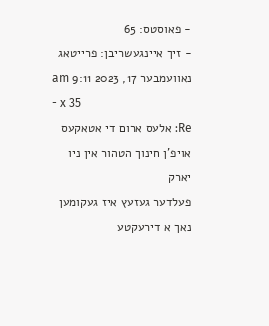- פאוסטס: 65
- זיך איינגעשריבן: פרייטאג נאוועמבער 17, 2023 9:11 am
- x 35
Re: אלעס ארום די אטאקעס אויפ'ן חינוך הטהור אין ניו יארק
פעלדער געזעץ איז געקומען נאך א דירעקטע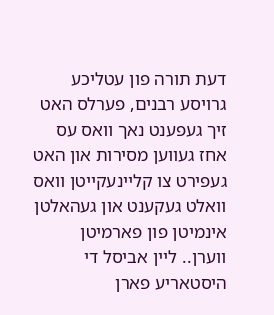דעת תורה פון עטליכע גרויסע רבנים, פערלס האט זיך געפענט נאך וואס עס אחז געווען מסירות און האט געפירט צו קליינעקייטן וואס וואלט געקענט און געהאלטן אינמיטן פון פארמיטן ווערן.. ליין אביסל די היסטאריע פארן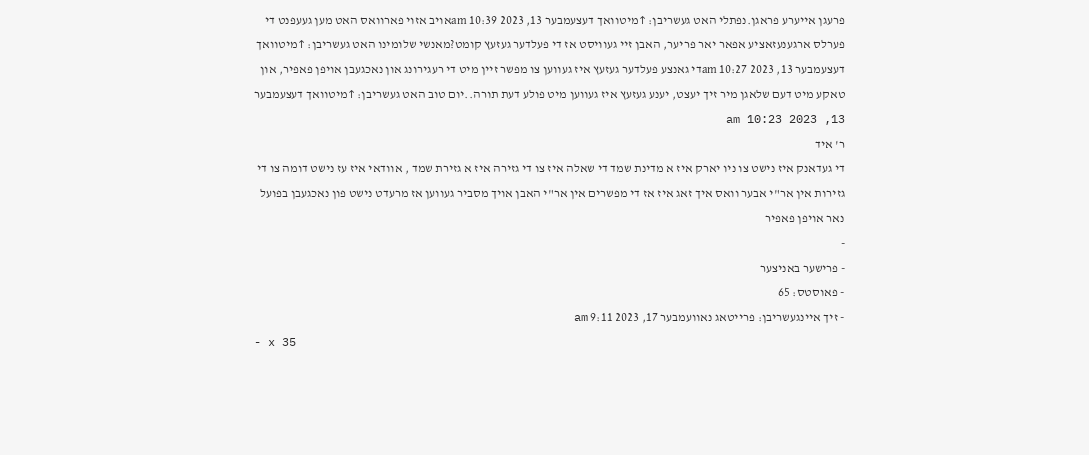פרעגן אייערע פראגן.נפתלי האט געשריבן: ↑מיטוואך דעצעמבער 13, 2023 10:39 amאויב אזוי פארוואס האט מען געעפנט די פערלס ארגענעזאציע אפאר יאר פריער, האבן זיי געוויסט אז די פעלדער געזעץ קומט?מאנשי שלומינו האט געשריבן: ↑מיטוואך דעצעמבער 13, 2023 10:27 amדי גאנצע פעלדער געזעץ איז געווען צו מפשר זיין מיט די רעגירונג און נאכגעבן אויפן פאפיר, און טאקע מיט דעם שלאגן מיר זיך יעצט, יענע געזעץ איז געווען מיט פולע דעת תורה..יום טוב האט געשריבן: ↑מיטוואך דעצעמבער 13, 2023 10:23 am
ר' איד
די געדאנק איז נישט צו ניו יארק איז א מדינת שמד די שאלה איז צו די גזירה איז א גזירת שמד , אוודאי איז עז נישט דומה צו די גזירות אין אר"י אבער וואס איך זאג איז אז די מפשרים אין אר"י האבן אויך מסביר געווען אז מרעדט נישט פון נאכגעבן בפועל נאר אויפן פאפיר
-
- פרישער באניצער
- פאוסטס: 65
- זיך איינגעשריבן: פרייטאג נאוועמבער 17, 2023 9:11 am
- x 35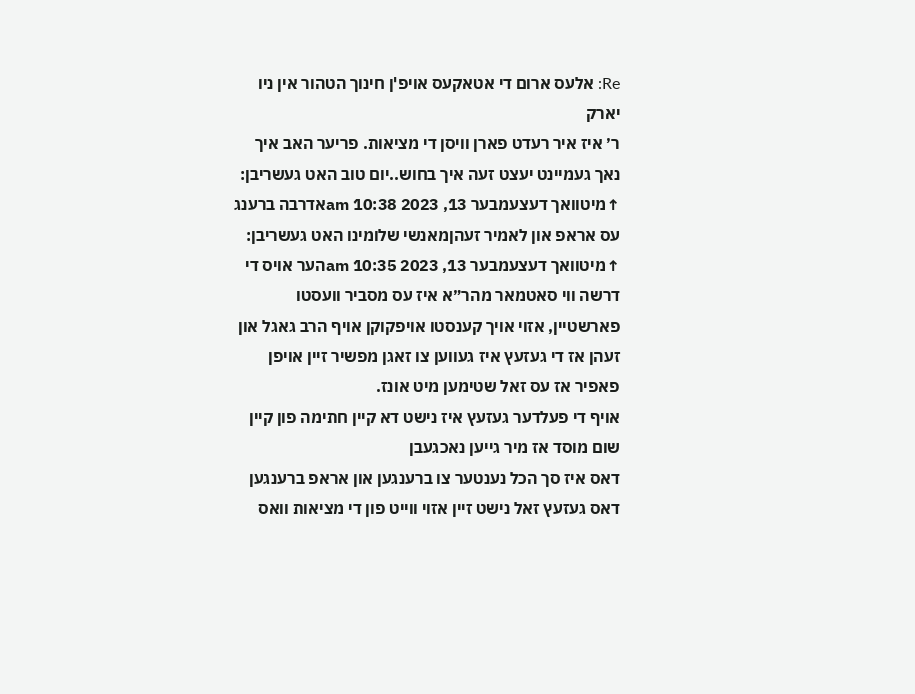Re: אלעס ארום די אטאקעס אויפ'ן חינוך הטהור אין ניו יארק
ר׳ איז איר רעדט פארן וויסן די מציאות. פריער האב איך נאך געמיינט יעצט זעה איך בחוש..יום טוב האט געשריבן: ↑מיטוואך דעצעמבער 13, 2023 10:38 amאדרבה ברענג עס אראפ און לאמיר זעהןמאנשי שלומינו האט געשריבן: ↑מיטוואך דעצעמבער 13, 2023 10:35 amהער אויס די דרשה ווי סאטמאר מהר״א איז עס מסביר וועסטו פארשטיין, אזוי אויך קענסטו אויפקוקן אויף הרב גאגל און זעהן אז די געזעץ איז געווען צו זאגן מפשיר זיין אויפן פאפיר אז עס זאל שטימען מיט אונז.
אויף די פעלדער געזעץ איז נישט דא קיין חתימה פון קיין שום מוסד אז מיר גייען נאכגעבן
דאס איז סך הכל נענטער צו ברענגען און אראפ ברענגען דאס געזעץ זאל נישט זיין אזוי ווייט פון די מציאות וואס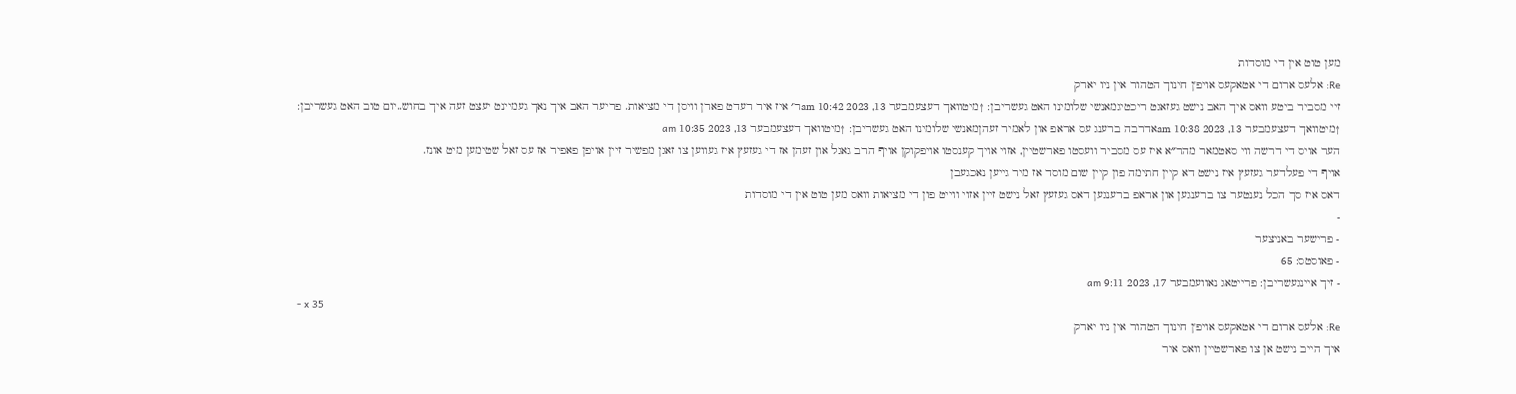מען טוט אין די מוסדות
Re: אלעס ארום די אטאקעס אויפ'ן חינוך הטהור אין ניו יארק
זיי מסביר ביטע וואס איך האב נישט געזאגט ריכטיגמאנשי שלומינו האט געשריבן: ↑מיטוואך דעצעמבער 13, 2023 10:42 amר׳ איז איר רעדט פארן וויסן די מציאות. פריער האב איך נאך געמיינט יעצט זעה איך בחוש..יום טוב האט געשריבן: ↑מיטוואך דעצעמבער 13, 2023 10:38 amאדרבה ברענג עס אראפ און לאמיר זעהןמאנשי שלומינו האט געשריבן: ↑מיטוואך דעצעמבער 13, 2023 10:35 am
הער אויס די דרשה ווי סאטמאר מהר״א איז עס מסביר וועסטו פארשטיין, אזוי אויך קענסטו אויפקוקן אויף הרב גאגל און זעהן אז די געזעץ איז געווען צו זאגן מפשיר זיין אויפן פאפיר אז עס זאל שטימען מיט אונז.
אויף די פעלדער געזעץ איז נישט דא קיין חתימה פון קיין שום מוסד אז מיר גייען נאכגעבן
דאס איז סך הכל נענטער צו ברענגען און אראפ ברענגען דאס געזעץ זאל נישט זיין אזוי ווייט פון די מציאות וואס מען טוט אין די מוסדות
-
- פרישער באניצער
- פאוסטס: 65
- זיך איינגעשריבן: פרייטאג נאוועמבער 17, 2023 9:11 am
- x 35
Re: אלעס ארום די אטאקעס אויפ'ן חינוך הטהור אין ניו יארק
איך הייב נישט אן צו פארשטיין וואס איר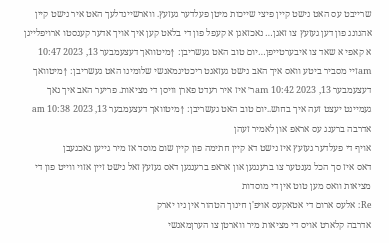שרייבט עס האט נישט קיין פיצי שייכות מיטן פעלדער געזעץ. ווארשיינדלעך האט איר נישט קיין אהנונג פון דען געזעץ צו זאגן… נאכזאגן א קעפל פון די בלאט קען איך אויך אדער קענסטו ארויפלייגן א קאפי א שאד צו איבערטייפן…יום טוב האט געשריבן: ↑מיטוואך דעצעמבער 13, 2023 10:47 amזיי מסביר ביטע וואס איך האב נישט געזאגט ריכטיגמאנשי שלומינו האט געשריבן: ↑מיטוואך דעצעמבער 13, 2023 10:42 amר׳ איז איר רעדט פארן וויסן די מציאות. פריער האב איך נאך געמיינט יעצט זעה איך בחוש..יום טוב האט געשריבן: ↑מיטוואך דעצעמבער 13, 2023 10:38 am
אדרבה ברענג עס אראפ און לאמיר זעהן
אויף די פעלדער געזעץ איז נישט דא קיין חתימה פון קיין שום מוסד אז מיר גייען נאכגעבן
דאס איז סך הכל נענטער צו ברענגען און אראפ ברענגען דאס געזעץ זאל נישט זיין אזוי ווייט פון די מציאות וואס מען טוט אין די מוסדות
Re: אלעס ארום די אטאקעס אויפ'ן חינוך הטהור אין ניו יארק
אדרבה קלארט אויס די מציאות מיר ווארטן צו הערןמאנשי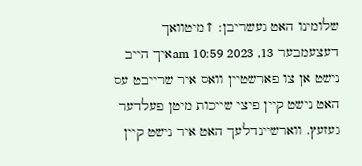שלומינו האט געשריבן: ↑מיטוואך דעצעמבער 13, 2023 10:59 amאיך הייב נישט אן צו פארשטיין וואס איר שרייבט עס האט נישט קיין פיצי שייכות מיטן פעלדער געזעץ. ווארשיינדלעך האט איר נישט קיין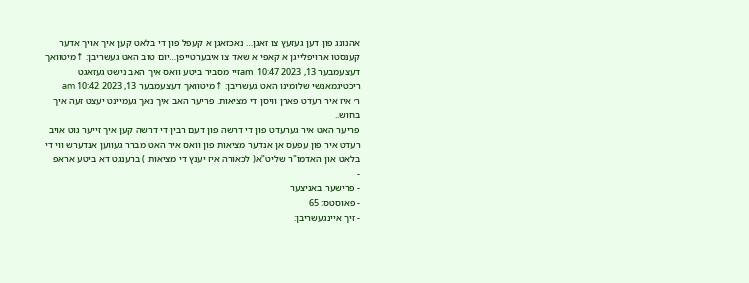אהנונג פון דען געזעץ צו זאגן… נאכזאגן א קעפל פון די בלאט קען איך אויך אדער קענסטו ארויפלייגן א קאפי א שאד צו איבערטייפן…יום טוב האט געשריבן: ↑מיטוואך דעצעמבער 13, 2023 10:47 amזיי מסביר ביטע וואס איך האב נישט געזאגט ריכטיגמאנשי שלומינו האט געשריבן: ↑מיטוואך דעצעמבער 13, 2023 10:42 am
ר׳ איז איר רעדט פארן וויסן די מציאות. פריער האב איך נאך געמיינט יעצט זעה איך בחוש..
פריער האט איר גערעדט פון די דרשה פון דעם רבין די דרשה קען איך זייער גוט אויב רעדט איר פון עפעס אן אנדער מציאות פון וואס איר האט מברר געווען אנדערש ווי די בלאט און האדמו"ר שליט"א( לכאורה איז יענץ די מציאות ) ברענגט דא ביטע אראפ
-
- פרישער באניצער
- פאוסטס: 65
- זיך איינגעשריבן: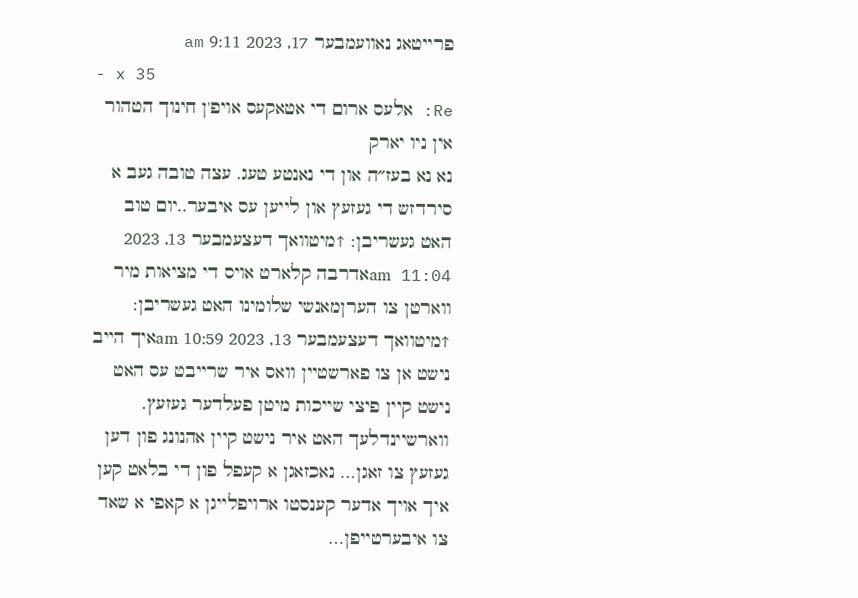פרייטאג נאוועמבער 17, 2023 9:11 am
- x 35
Re: אלעס ארום די אטאקעס אויפ'ן חינוך הטהור אין ניו יארק
נא נא בעז״ה און די נאנטע טעג. עצה טובה געב א סירדזש די געזעץ און לייען עס איבער..יום טוב האט געשריבן: ↑מיטוואך דעצעמבער 13, 2023 11:04 amאדרבה קלארט אויס די מציאות מיר ווארטן צו הערןמאנשי שלומינו האט געשריבן: ↑מיטוואך דעצעמבער 13, 2023 10:59 amאיך הייב נישט אן צו פארשטיין וואס איר שרייבט עס האט נישט קיין פיצי שייכות מיטן פעלדער געזעץ. ווארשיינדלעך האט איר נישט קיין אהנונג פון דען געזעץ צו זאגן… נאכזאגן א קעפל פון די בלאט קען איך אויך אדער קענסטו ארויפלייגן א קאפי א שאד צו איבערטייפן…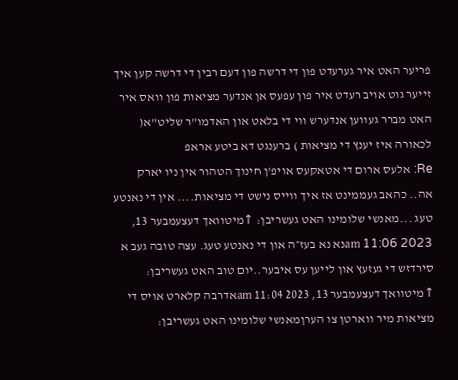פריער האט איר גערעדט פון די דרשה פון דעם רבין די דרשה קען איך זייער גוט אויב רעדט איר פון עפעס אן אנדער מציאות פון וואס איר האט מברר געווען אנדערש ווי די בלאט און האדמו"ר שליט"א( לכאורה איז יענץ די מציאות ) ברענגט דא ביטע אראפ
Re: אלעס ארום די אטאקעס אויפ'ן חינוך הטהור אין ניו יארק
אה.. כהאב געממינט אז איך ווייס נישט די מציאות.... אין די נאנטע טעג ...מאנשי שלומינו האט געשריבן: ↑מיטוואך דעצעמבער 13, 2023 11:06 amנא נא בעז״ה און די נאנטע טעג. עצה טובה געב א סירדזש די געזעץ און לייען עס איבער..יום טוב האט געשריבן: ↑מיטוואך דעצעמבער 13, 2023 11:04 amאדרבה קלארט אויס די מציאות מיר ווארטן צו הערןמאנשי שלומינו האט געשריבן: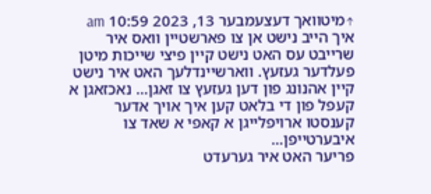↑מיטוואך דעצעמבער 13, 2023 10:59 am
איך הייב נישט אן צו פארשטיין וואס איר שרייבט עס האט נישט קיין פיצי שייכות מיטן פעלדער געזעץ. ווארשיינדלעך האט איר נישט קיין אהנונג פון דען געזעץ צו זאגן… נאכזאגן א קעפל פון די בלאט קען איך אויך אדער קענסטו ארויפלייגן א קאפי א שאד צו איבערטייפן…
פריער האט איר גערעדט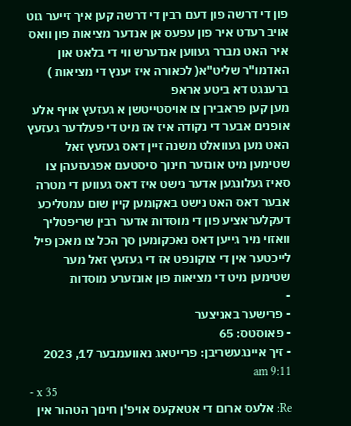פון די דרשה פון דעם רבין די דרשה קען איך זייער גוט אויב רעדט איר פון עפעס אן אנדער מציאות פון וואס איר האט מברר געווען אנדערש ווי די בלאט און האדמו"ר שליט"א( לכאורה איז יענץ די מציאות ) ברענגט דא ביטע אראפ
מען קען פראבירן צו אויסטייטשן א געזעץ אויף אלע אופנים אבער די נקודה איז אז מיט די פעלדער געזעץ האט מען געוואלט משנה זיין דאס געזעץ זאל שטימען מיט אונזער חינוך סיסטעם אפגעזעהן צו סאיז געלונגען אדער נישט איז דאס געווען די מטרה אבער דאס האט נישט באקומען קיין שום עמטליכע דעקלעראציע פון די מוסדות אדער רבין שריפטליך וואזוי מיר גייען דאס נאכקומען סך הכל צו מאכן פיל לייכטער אין די צוקונפט אז די געזעץ זאל מער שטימען מיט די מציאות פון אונזערע מוסדות
-
- פרישער באניצער
- פאוסטס: 65
- זיך איינגעשריבן: פרייטאג נאוועמבער 17, 2023 9:11 am
- x 35
Re: אלעס ארום די אטאקעס אויפ'ן חינוך הטהור אין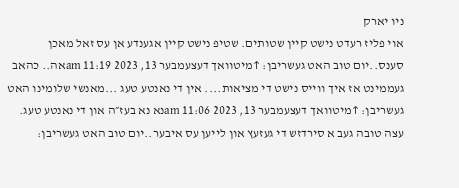ניו יארק
אוי פליז רעדט נישט קיין שטותים. שטיפ נישט קיין אגענדע אן עס זאל מאכן סענס..יום טוב האט געשריבן: ↑מיטוואך דעצעמבער 13, 2023 11:19 amאה.. כהאב געממינט אז איך ווייס נישט די מציאות.... אין די נאנטע טעג ...מאנשי שלומינו האט געשריבן: ↑מיטוואך דעצעמבער 13, 2023 11:06 amנא נא בעז״ה און די נאנטע טעג. עצה טובה געב א סירדזש די געזעץ און לייען עס איבער..יום טוב האט געשריבן: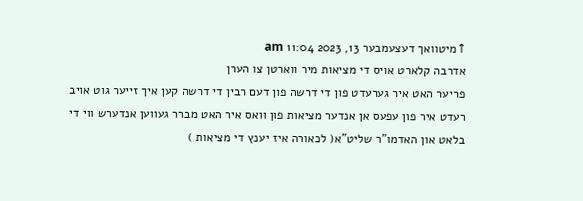↑מיטוואך דעצעמבער 13, 2023 11:04 am
אדרבה קלארט אויס די מציאות מיר ווארטן צו הערן
פריער האט איר גערעדט פון די דרשה פון דעם רבין די דרשה קען איך זייער גוט אויב רעדט איר פון עפעס אן אנדער מציאות פון וואס איר האט מברר געווען אנדערש ווי די בלאט און האדמו"ר שליט"א( לכאורה איז יענץ די מציאות )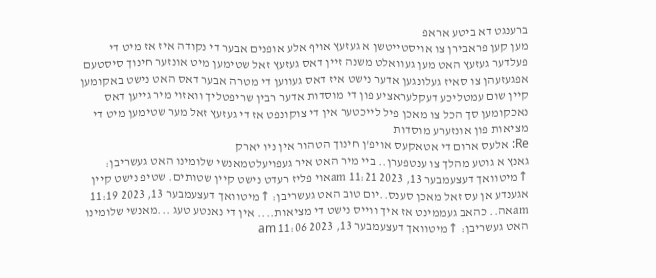ברענגט דא ביטע אראפ
מען קען פראבירן צו אויסטייטשן א געזעץ אויף אלע אופנים אבער די נקודה איז אז מיט די פעלדער געזעץ האט מען געוואלט משנה זיין דאס געזעץ זאל שטימען מיט אונזער חינוך סיסטעם אפגעזעהן צו סאיז געלונגען אדער נישט איז דאס געווען די מטרה אבער דאס האט נישט באקומען קיין שום עמטליכע דעקלעראציע פון די מוסדות אדער רבין שריפטליך וואזוי מיר גייען דאס נאכקומען סך הכל צו מאכן פיל לייכטער אין די צוקונפט אז די געזעץ זאל מער שטימען מיט די מציאות פון אונזערע מוסדות
Re: אלעס ארום די אטאקעס אויפ'ן חינוך הטהור אין ניו יארק
גאנץ א גוטע מהלך צו ענטפערן.. ביי מיר האט איר געפויעלטמאנשי שלומינו האט געשריבן: ↑מיטוואך דעצעמבער 13, 2023 11:21 amאוי פליז רעדט נישט קיין שטותים. שטיפ נישט קיין אגענדע אן עס זאל מאכן סענס..יום טוב האט געשריבן: ↑מיטוואך דעצעמבער 13, 2023 11:19 amאה.. כהאב געממינט אז איך ווייס נישט די מציאות.... אין די נאנטע טעג ...מאנשי שלומינו האט געשריבן: ↑מיטוואך דעצעמבער 13, 2023 11:06 am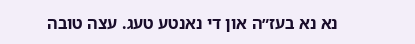נא נא בעז״ה און די נאנטע טעג. עצה טובה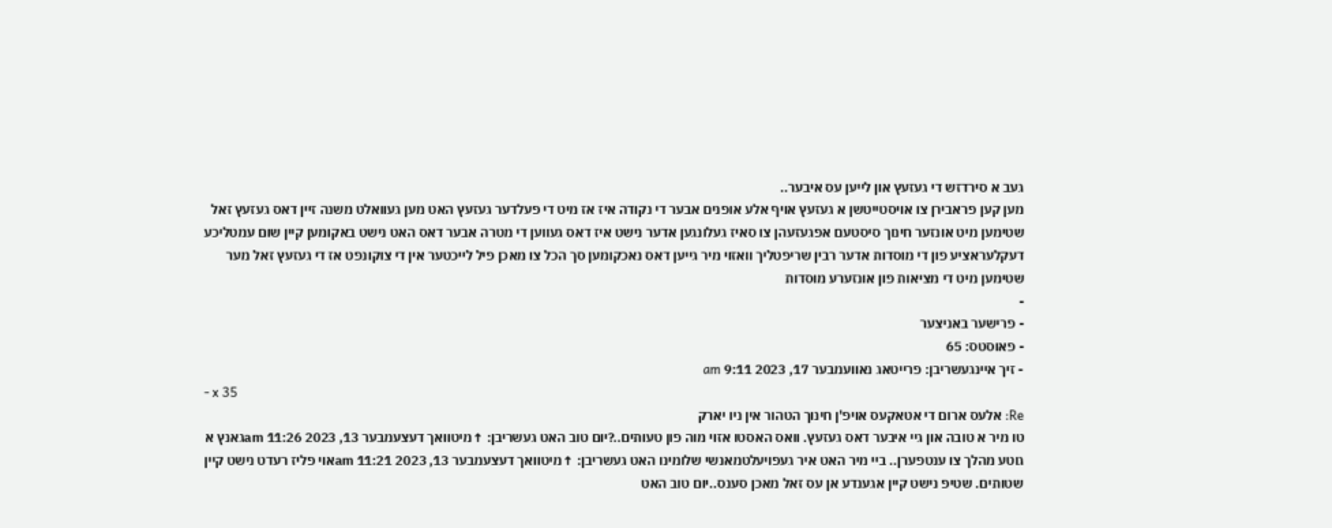געב א סירדזש די געזעץ און לייען עס איבער..
מען קען פראבירן צו אויסטייטשן א געזעץ אויף אלע אופנים אבער די נקודה איז אז מיט די פעלדער געזעץ האט מען געוואלט משנה זיין דאס געזעץ זאל שטימען מיט אונזער חינוך סיסטעם אפגעזעהן צו סאיז געלונגען אדער נישט איז דאס געווען די מטרה אבער דאס האט נישט באקומען קיין שום עמטליכע דעקלעראציע פון די מוסדות אדער רבין שריפטליך וואזוי מיר גייען דאס נאכקומען סך הכל צו מאכן פיל לייכטער אין די צוקונפט אז די געזעץ זאל מער שטימען מיט די מציאות פון אונזערע מוסדות
-
- פרישער באניצער
- פאוסטס: 65
- זיך איינגעשריבן: פרייטאג נאוועמבער 17, 2023 9:11 am
- x 35
Re: אלעס ארום די אטאקעס אויפ'ן חינוך הטהור אין ניו יארק
טו מיר א טובה און גיי איבער דאס געזעץ. וואס האסטו אזוי מוה פון טעותים..?יום טוב האט געשריבן: ↑מיטוואך דעצעמבער 13, 2023 11:26 amגאנץ א גוטע מהלך צו ענטפערן.. ביי מיר האט איר געפויעלטמאנשי שלומינו האט געשריבן: ↑מיטוואך דעצעמבער 13, 2023 11:21 amאוי פליז רעדט נישט קיין שטותים. שטיפ נישט קיין אגענדע אן עס זאל מאכן סענס..יום טוב האט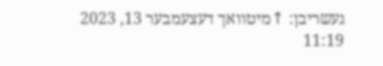געשריבן: ↑מיטוואך דעצעמבער 13, 2023 11:19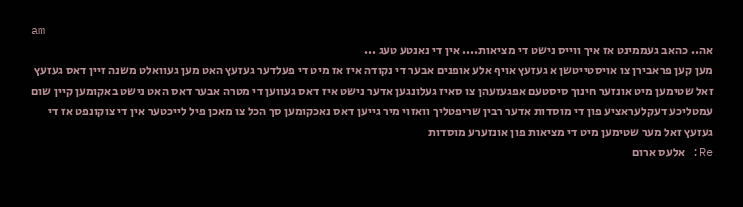am
אה.. כהאב געממינט אז איך ווייס נישט די מציאות.... אין די נאנטע טעג ...
מען קען פראבירן צו אויסטייטשן א געזעץ אויף אלע אופנים אבער די נקודה איז אז מיט די פעלדער געזעץ האט מען געוואלט משנה זיין דאס געזעץ זאל שטימען מיט אונזער חינוך סיסטעם אפגעזעהן צו סאיז געלונגען אדער נישט איז דאס געווען די מטרה אבער דאס האט נישט באקומען קיין שום עמטליכע דעקלעראציע פון די מוסדות אדער רבין שריפטליך וואזוי מיר גייען דאס נאכקומען סך הכל צו מאכן פיל לייכטער אין די צוקונפט אז די געזעץ זאל מער שטימען מיט די מציאות פון אונזערע מוסדות
Re: אלעס ארום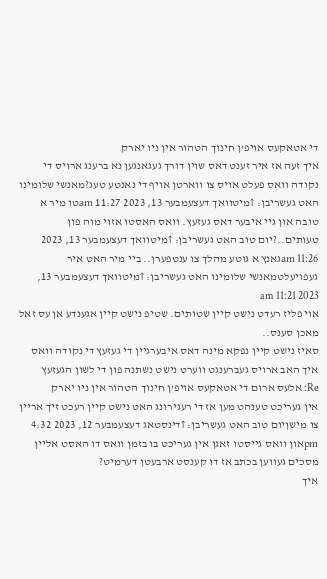די אטאקעס אויפ'ן חינוך הטהור אין ניו יארק
איך זעה אז איר זענט דאס שוין דורך געגאנגען נא ברענג ארויס די נקודה וואס פעלט אויס צו ווארטן אויף די נאנטע טעג?מאנשי שלומינו האט געשריבן: ↑מיטוואך דעצעמבער 13, 2023 11:27 amטו מיר א טובה און גיי איבער דאס געזעץ. וואס האסטו אזוי מוה פון טעותים..?יום טוב האט געשריבן: ↑מיטוואך דעצעמבער 13, 2023 11:26 amגאנץ א גוטע מהלך צו ענטפערן.. ביי מיר האט איר געפויעלטמאנשי שלומינו האט געשריבן: ↑מיטוואך דעצעמבער 13, 2023 11:21 am
אוי פליז רעדט נישט קיין שטותים. שטיפ נישט קיין אגענדע אן עס זאל מאכן סענס..
סאיז נישט קיין נפקא מינה דאס איבערגיין די געזעץ די נקודה וואס איך האב ארויס געברענגט ווערט נישט נשתנה פון די לשון הגעזעץ
Re: אלעס ארום די אטאקעס אויפ'ן חינוך הטהור אין ניו יארק
אין געריכט טענהט מען אז די רעגירונג האט נישט קיין רעכט זיך אריין צו מישןיום טוב האט געשריבן: ↑דינסטאג דעצעמבער 12, 2023 4:32 pmאון וואס גייסטו זאגן אין געריכט בו בזמן וואס דו האסט אליין מסכים געווען בכתב אז דו קענסט ארבעטן דערמיט?
איך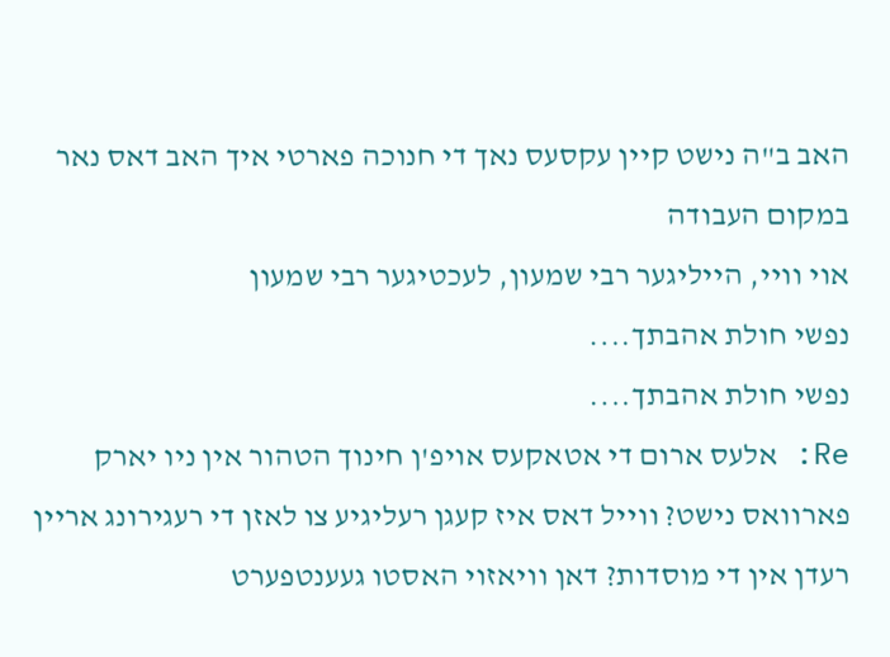האב ב"ה נישט קיין עקסעס נאך די חנוכה פארטי איך האב דאס נאר במקום העבודה
אוי וויי, הייליגער רבי שמעון, לעכטיגער רבי שמעון
נפשי חולת אהבתך....
נפשי חולת אהבתך....
Re: אלעס ארום די אטאקעס אויפ'ן חינוך הטהור אין ניו יארק
פארוואס נישט? ווייל דאס איז קעגן רעליגיע צו לאזן די רעגירונג אריין רעדן אין די מוסדות? דאן וויאזוי האסטו געענטפערט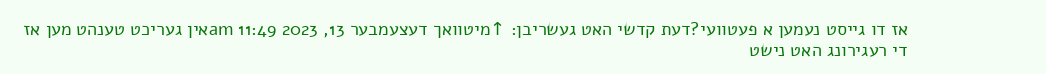אז דו גייסט נעמען א פעטוועי?דעת קדשי האט געשריבן: ↑מיטוואך דעצעמבער 13, 2023 11:49 amאין געריכט טענהט מען אז די רעגירונג האט נישט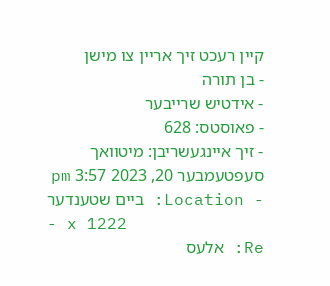קיין רעכט זיך אריין צו מישן
- בן תורה
- אידטיש שרייבער
- פאוסטס: 628
- זיך איינגעשריבן: מיטוואך סעפטעמבער 20, 2023 3:57 pm
- Location: ביים שטענדער
- x 1222
Re: אלעס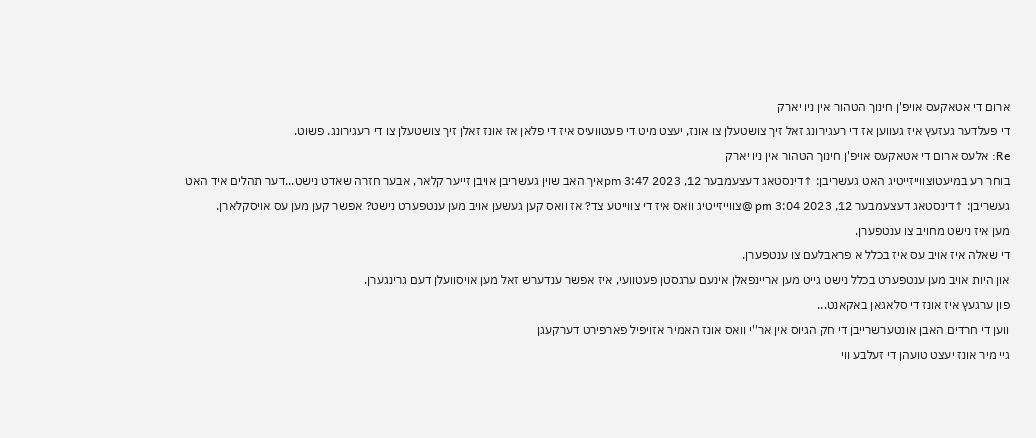ארום די אטאקעס אויפ'ן חינוך הטהור אין ניו יארק
די פעלדער געזעץ איז געווען אז די רעגירונג זאל זיך צושטעלן צו אונז, יעצט מיט די פעטוועיס איז די פלאן אז אונז זאלן זיך צושטעלן צו די רעגירונג. פשוט.
Re: אלעס ארום די אטאקעס אויפ'ן חינוך הטהור אין ניו יארק
בוחר רע במיעטוצווייזייטיג האט געשריבן: ↑דינסטאג דעצעמבער 12, 2023 3:47 pmאיך האב שוין געשריבן אויבן זייער קלאר, אבער חזרה שאדט נישט...דער תהלים איד האט געשריבן: ↑דינסטאג דעצעמבער 12, 2023 3:04 pm @צווייזייטיג וואס איז די צווייטע צד? אז וואס קען געשען אויב מען ענטפערט נישט? אפשר קען מען עס אויסקלארן.
מען איז נישט מחויב צו ענטפערן.
די שאלה איז אויב עס איז בכלל א פראבלעם צו ענטפערן.
און היות אויב מען ענטפערט בכלל נישט גייט מען אריינפאלן אינעם ערגסטן פעטוועי, איז אפשר ענדערש זאל מען אויסוועלן דעם גרינגערן.
פון ערגעץ איז אונז די סלאגאן באקאנט...
ווען די חרדים האבן אונטערשרייבן די חק הגיוס אין אר''י וואס אונז האמיר אזויפיל פארפירט דערקעגן
גיי מיר אונז יעצט טועהן די זעלבע ווי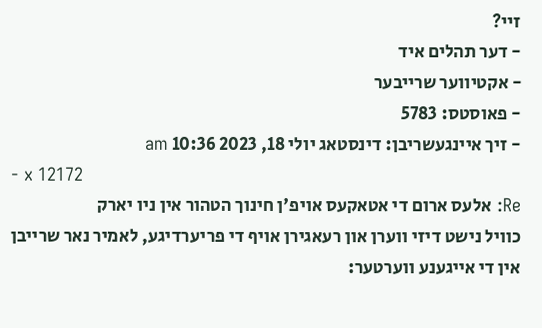זיי?
- דער תהלים איד
- אקטיווער שרייבער
- פאוסטס: 5783
- זיך איינגעשריבן: דינסטאג יולי 18, 2023 10:36 am
- x 12172
Re: אלעס ארום די אטאקעס אויפ'ן חינוך הטהור אין ניו יארק
כוויל נישט דיזי ווערן און רעאגירן אויף די פריערדיגע, לאמיר נאר שרייבן אין די אייגענע ווערטער: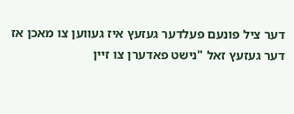דער ציל פונעם פעלדער געזעץ איז געווען צו מאכן אז דער געזעץ זאל "נישט פאדערן צו זיין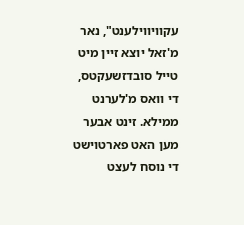עקוויווילענט", נאר מ'זאל יוצא זיין מיט טייל סובדזשעקטס, די וואס מ'לערנט ממילא. זינט אבער מען האט פארטוישט די נוסח לעצט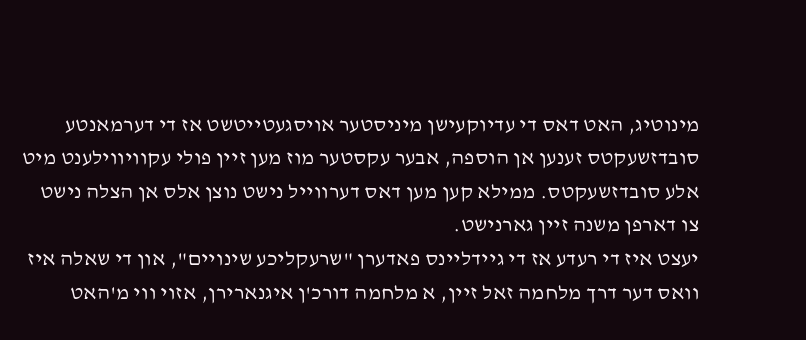מינוטיג, האט דאס די עדיוקעישן מיניסטער אויסגעטייטשט אז די דערמאנטע סובדזשעקטס זענען אן הוספה, אבער עקסטער מוז מען זיין פולי עקוויווילענט מיט אלע סובדזשעקטס. ממילא קען מען דאס דערווייל נישט נוצן אלס אן הצלה נישט צו דארפן משנה זיין גארנישט.
יעצט איז די רעדע אז די גיידליינס פאדערן "שרעקליכע שינויים", און די שאלה איז וואס דער דרך מלחמה זאל זיין, א מלחמה דורכ'ן איגנארירן, אזוי ווי מ'האט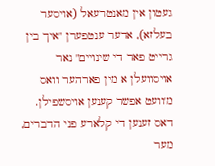געטון אין מאנטרעאל (אויסער בעלזא), אדער ענטפערן "איך בין גרייט פאר די שינויים" נאר אויסוועלן א מין פארהער וואס מ'וועט אפשר קענען אויסשפילן.
דאס זענען די קלארע פני הדברים, מער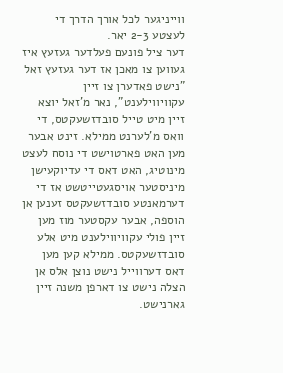ווייניגער לכל אורך הדרך די לעצטע 2-3 יאר.
דער ציל פונעם פעלדער געזעץ איז געווען צו מאכן אז דער געזעץ זאל "נישט פאדערן צו זיין עקוויווילענט", נאר מ'זאל יוצא זיין מיט טייל סובדזשעקטס, די וואס מ'לערנט ממילא. זינט אבער מען האט פארטוישט די נוסח לעצט מינוטיג, האט דאס די עדיוקעישן מיניסטער אויסגעטייטשט אז די דערמאנטע סובדזשעקטס זענען אן הוספה, אבער עקסטער מוז מען זיין פולי עקוויווילענט מיט אלע סובדזשעקטס. ממילא קען מען דאס דערווייל נישט נוצן אלס אן הצלה נישט צו דארפן משנה זיין גארנישט.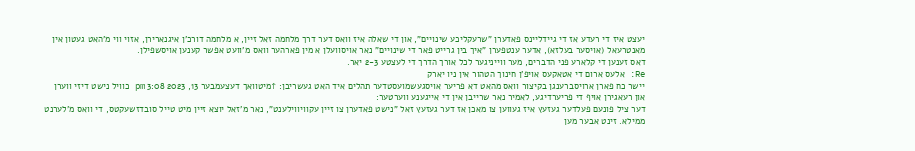יעצט איז די רעדע אז די גיידליינס פאדערן "שרעקליכע שינויים", און די שאלה איז וואס דער דרך מלחמה זאל זיין, א מלחמה דורכ'ן איגנארירן, אזוי ווי מ'האט געטון אין מאנטרעאל (אויסער בעלזא), אדער ענטפערן "איך בין גרייט פאר די שינויים" נאר אויסוועלן א מין פארהער וואס מ'וועט אפשר קענען אויסשפילן.
דאס זענען די קלארע פני הדברים, מער ווייניגער לכל אורך הדרך די לעצטע 2-3 יאר.
Re: אלעס ארום די אטאקעס אויפ'ן חינוך הטהור אין ניו יארק
יישר כח פארן ארויסברענגן בקיצור וואס מהאט דא פריער אויסגעשמועסטדער תהלים איד האט געשריבן: ↑מיטוואך דעצעמבער 13, 2023 3:08 pm כוויל נישט דיזי ווערן און רעאגירן אויף די פריערדיגע, לאמיר נאר שרייבן אין די אייגענע ווערטער:
דער ציל פונעם פעלדער געזעץ איז געווען צו מאכן אז דער געזעץ זאל "נישט פאדערן צו זיין עקוויווילענט", נאר מ'זאל יוצא זיין מיט טייל סובדזשעקטס, די וואס מ'לערנט ממילא. זינט אבער מען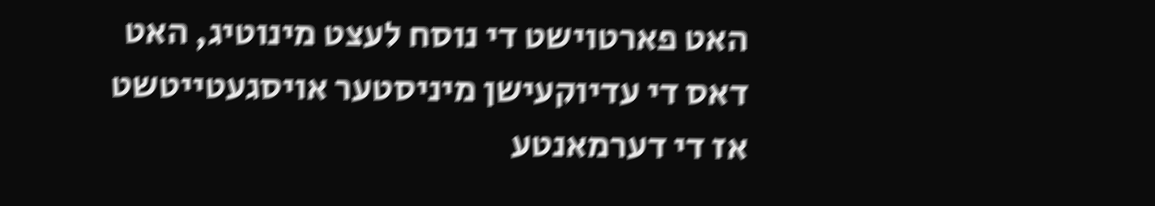האט פארטוישט די נוסח לעצט מינוטיג, האט דאס די עדיוקעישן מיניסטער אויסגעטייטשט אז די דערמאנטע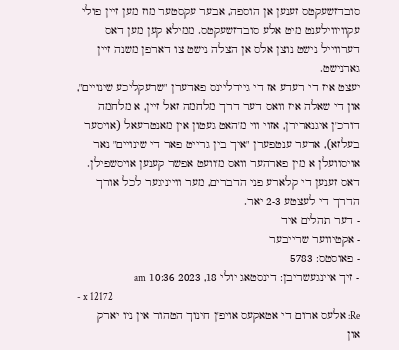סובדזשעקטס זענען אן הוספה, אבער עקסטער מוז מען זיין פולי עקוויווילענט מיט אלע סובדזשעקטס. ממילא קען מען דאס דערווייל נישט נוצן אלס אן הצלה נישט צו דארפן משנה זיין גארנישט.
יעצט איז די רעדע אז די גיידליינס פאדערן "שרעקליכע שינויים", און די שאלה איז וואס דער דרך מלחמה זאל זיין, א מלחמה דורכ'ן איגנארירן, אזוי ווי מ'האט געטון אין מאנטרעאל (אויסער בעלזא), אדער ענטפערן "איך בין גרייט פאר די שינויים" נאר אויסוועלן א מין פארהער וואס מ'וועט אפשר קענען אויסשפילן.
דאס זענען די קלארע פני הדברים, מער ווייניגער לכל אורך הדרך די לעצטע 2-3 יאר.
- דער תהלים איד
- אקטיווער שרייבער
- פאוסטס: 5783
- זיך איינגעשריבן: דינסטאג יולי 18, 2023 10:36 am
- x 12172
Re: אלעס ארום די אטאקעס אויפ'ן חינוך הטהור אין ניו יארק
און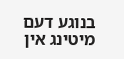בנוגע דעם מיטינג אין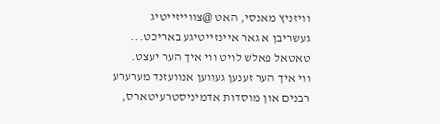וויזניץ מאנסי, האט @צווייזייטיג געשריבן א גאר איינזייטיגע באריכט... טאטאל פאלש לויט ווי איך הער יעצט.
ווי איך הער זענען געווען אנוועזנד מערערע רבנים און מוסדות אדמיניסטרעיטארס,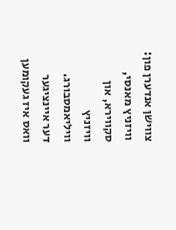צווישן אנדערן פון: וויזניץ מאנסי, סקווירא, און וויזניץ וויליאמסבורג.
דער איינציגער וואס איז געקומען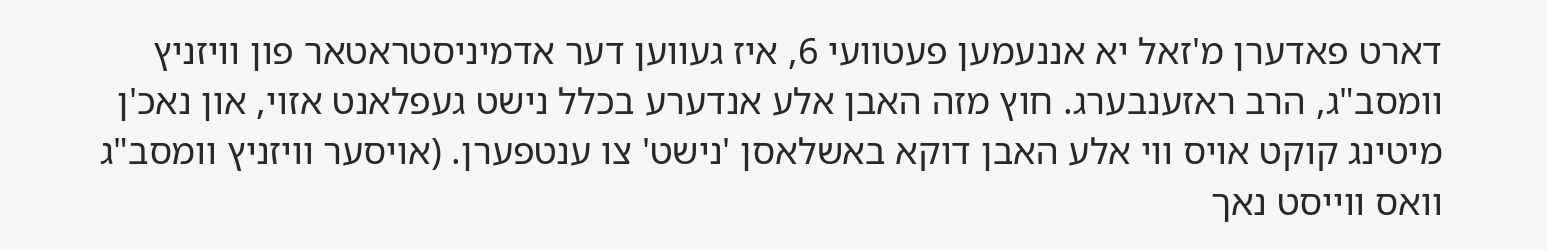דארט פאדערן מ'זאל יא אננעמען פעטוועי 6, איז געווען דער אדמיניסטראטאר פון וויזניץ וומסב"ג, הרב ראזענבערג. חוץ מזה האבן אלע אנדערע בכלל נישט געפלאנט אזוי, און נאכ'ן מיטינג קוקט אויס ווי אלע האבן דוקא באשלאסן 'נישט' צו ענטפערן. (אויסער וויזניץ וומסב"ג וואס ווייסט נאך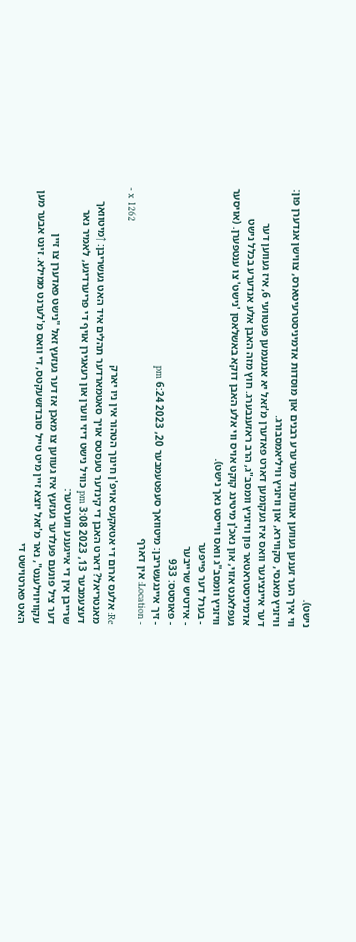נישט).
ווי איך הער זענען געווען אנוועזנד מערערע רבנים און מוסדות אדמיניסטרעיטארס, צווישן אנדערן פון: וויזניץ מאנסי, סקווירא, און וויזניץ וויליאמסבורג.
דער איינציגער וואס איז געקומען דארט פאדערן מ'זאל יא אננעמען פעטוועי 6, איז געווען דער אדמיניסטראטאר פון וויזניץ וומסב"ג, הרב ראזענבערג. חוץ מזה האבן אלע אנדערע בכלל נישט געפלאנט אזוי, און נאכ'ן מיטינג קוקט אויס ווי אלע האבן דוקא באשלאסן 'נישט' צו ענטפערן. (אויסער וויזניץ וומסב"ג וואס ווייסט נאך נישט).
- בערל דער פייפער
- אידטיש שרייבער
- פאוסטס: 933
- זיך איינגעשריבן: מיטוואך סעפטעמבער 20, 2023 6:24 pm
- Location: אין דארף
- x 1262
Re: אלעס ארום די אטאקעס אויפ'ן חינוך הטהור אין ניו יארק
מאנטריאל? דארט האבן די קינדער טעסטס אויך סאטמארדער תהלים איד האט געשריבן: ↑מיטוואך דעצעמבער 13, 2023 3:08 pm כוויל נישט דיזי ווערן און רעאגירן אויף די פריערדיגע, לאמיר נאר שרייבן אין די אייגענע ווערטער:
דער ציל פונעם פעלדער געזעץ איז געווען צו מאכן אז דער געזעץ זאל "נישט פאדערן צו זיין עקוויווילענט", נאר מ'זאל יוצא זיין מיט טייל סובדזשעקטס, די וואס מ'לערנט ממילא. זינט אבער מען האט פארטוישט די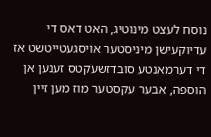נוסח לעצט מינוטיג, האט דאס די עדיוקעישן מיניסטער אויסגעטייטשט אז די דערמאנטע סובדזשעקטס זענען אן הוספה, אבער עקסטער מוז מען זיין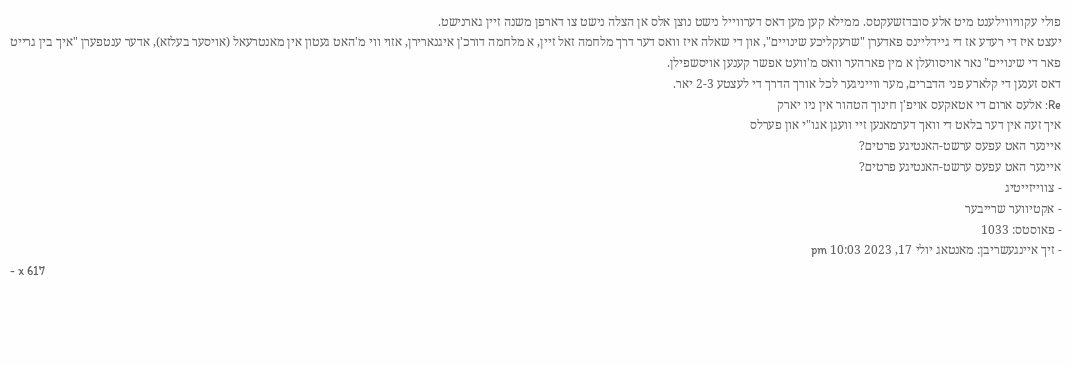פולי עקוויווילענט מיט אלע סובדזשעקטס. ממילא קען מען דאס דערווייל נישט נוצן אלס אן הצלה נישט צו דארפן משנה זיין גארנישט.
יעצט איז די רעדע אז די גיידליינס פאדערן "שרעקליכע שינויים", און די שאלה איז וואס דער דרך מלחמה זאל זיין, א מלחמה דורכ'ן איגנארירן, אזוי ווי מ'האט געטון אין מאנטרעאל (אויסער בעלזא), אדער ענטפערן "איך בין גרייט פאר די שינויים" נאר אויסוועלן א מין פארהער וואס מ'וועט אפשר קענען אויסשפילן.
דאס זענען די קלארע פני הדברים, מער ווייניגער לכל אורך הדרך די לעצטע 2-3 יאר.
Re: אלעס ארום די אטאקעס אויפ'ן חינוך הטהור אין ניו יארק
איך זעה אין דער בלאט די וואך דערמאנען זיי וועגן אגו"י און פערלס
איינער האט עפעס ערשט-האנטיגע פרטים?
איינער האט עפעס ערשט-האנטיגע פרטים?
- צווייזייטיג
- אקטיווער שרייבער
- פאוסטס: 1033
- זיך איינגעשריבן: מאנטאג יולי 17, 2023 10:03 pm
- x 617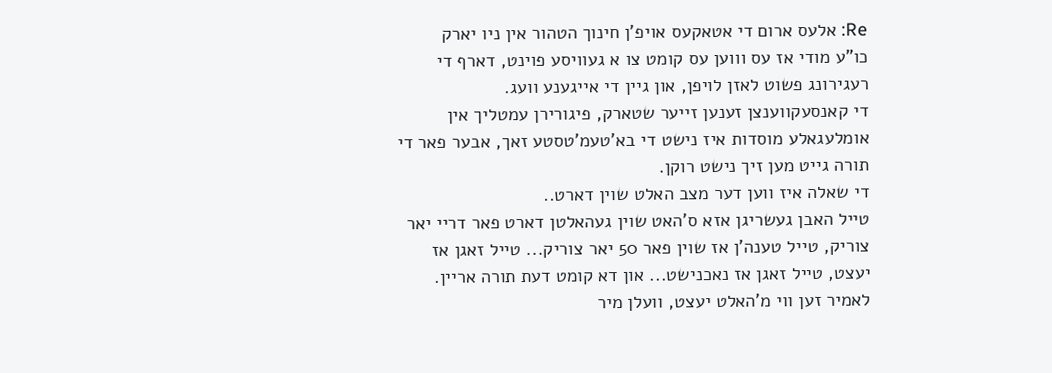Re: אלעס ארום די אטאקעס אויפ'ן חינוך הטהור אין ניו יארק
כו"ע מודי אז עס וווען עס קומט צו א געוויסע פוינט, דארף די רעגירונג פשוט לאזן לויפן, און גיין די אייגענע וועג.
די קאנסעקווענצן זענען זייער שטארק, פיגורירן עמטליך אין אומלעגאלע מוסדות איז נישט די בא'טעמ'טסטע זאך, אבער פאר די תורה גייט מען זיך נישט רוקן.
די שאלה איז ווען דער מצב האלט שוין דארט..
טייל האבן געשריגן אזא ס'האט שוין געהאלטן דארט פאר דריי יאר צוריק, טייל טענה'ן אז שוין פאר 50 יאר צוריק... טייל זאגן אז יעצט, טייל זאגן אז נאכנישט... און דא קומט דעת תורה אריין.
לאמיר זען ווי מ'האלט יעצט, וועלן מיר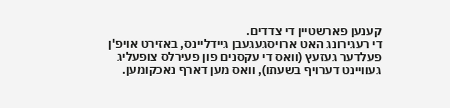קענען פארשטיין די צדדים.
די רעגירונג האט ארויסגעגעבן גיידליינס, באזירט אויפ'ן פעלדער געזעץ (וואס די עקסנים פון פעירלס צופעליג געוויינט דערויף בשעתו), וואס מען דארף נאכקומען.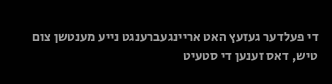די פעלדער געזעץ האט אריינגעברענגט נייע מענטשן צום טיש, דאס זענען די סטעיט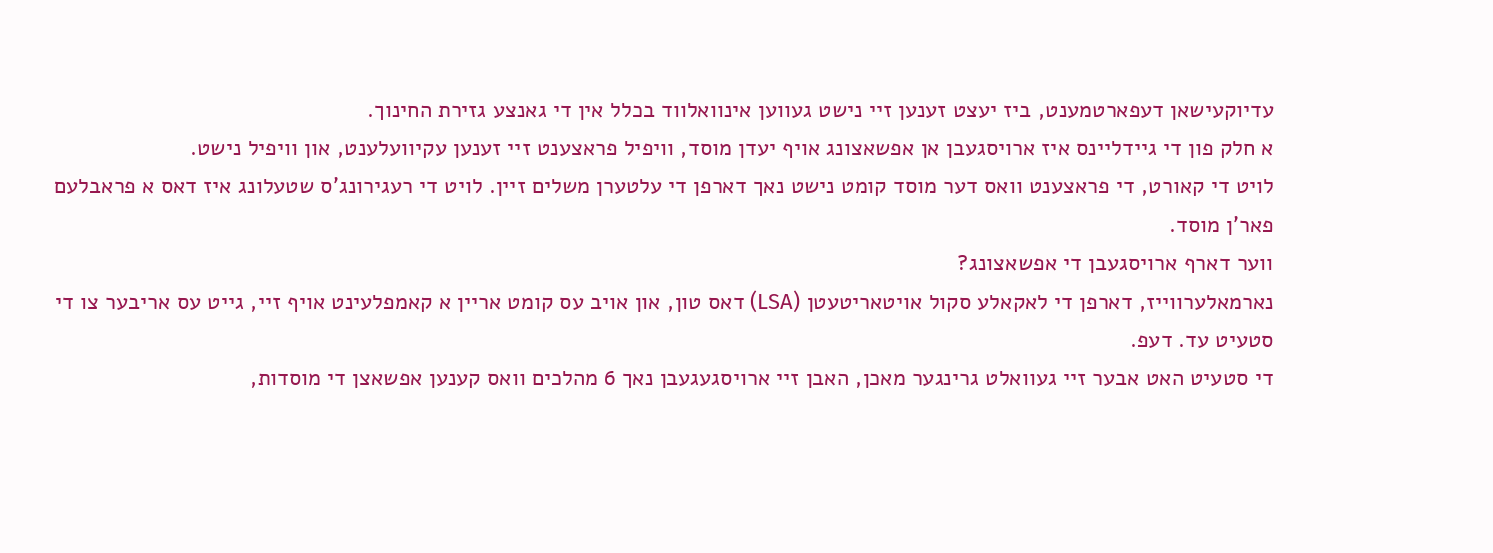עדיוקעישאן דעפארטמענט, ביז יעצט זענען זיי נישט געווען אינוואלווד בכלל אין די גאנצע גזירת החינוך.
א חלק פון די גיידליינס איז ארויסגעבן אן אפשאצונג אויף יעדן מוסד, וויפיל פראצענט זיי זענען עקיוועלענט, און וויפיל נישט.
לויט די קאורט, די פראצענט וואס דער מוסד קומט נישט נאך דארפן די עלטערן משלים זיין. לויט די רעגירונג'ס שטעלונג איז דאס א פראבלעם פאר'ן מוסד.
ווער דארף ארויסגעבן די אפשאצונג?
נארמאלערווייז, דארפן די לאקאלע סקול אויטאריטעטן (LSA) דאס טון, און אויב עס קומט אריין א קאמפלעינט אויף זיי, גייט עס אריבער צו די סטעיט עד. דעפ.
די סטעיט האט אבער זיי געוואלט גרינגער מאכן, האבן זיי ארויסגעגעבן נאך 6 מהלכים וואס קענען אפשאצן די מוסדות,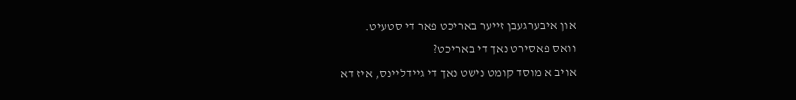און איבערגעבן זייער באריכט פאר די סטעיט.
וואס פאסירט נאך די באריכט?
אויב א מוסד קומט נישט נאך די גיידליינס, איז דא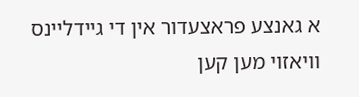א גאנצע פראצעדור אין די גיידליינס וויאזוי מען קען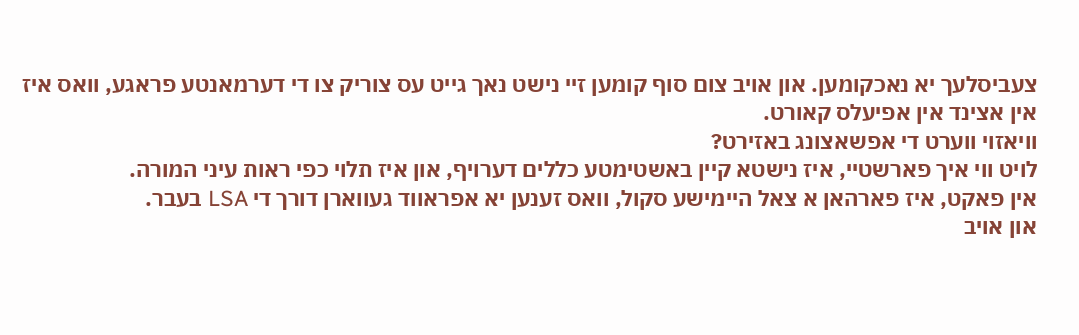צעביסלעך יא נאכקומען. און אויב צום סוף קומען זיי נישט נאך גייט עס צוריק צו די דערמאנטע פראגע, וואס איז אין אצינד אין אפיעלס קאורט.
וויאזוי ווערט די אפשאצונג באזירט?
לויט ווי איך פארשטיי, איז נישטא קיין באשטימטע כללים דערויף, און איז תלוי כפי ראות עיני המורה.
אין פאקט, איז פארהאן א צאל היימישע סקול, וואס זענען יא אפראווד געווארן דורך די LSA בעבר.
און אויב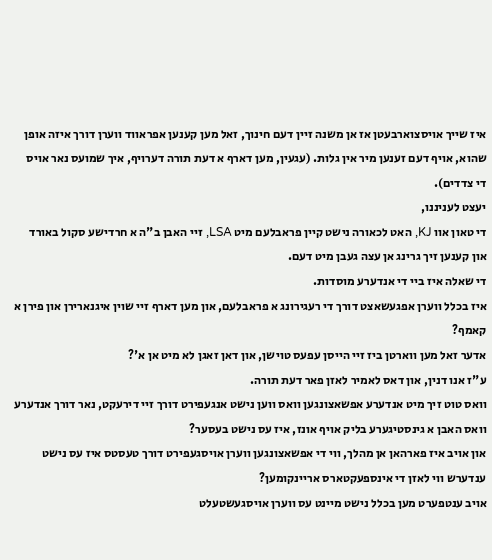איז שייך אויסצוארבעטן אז אן משנה זיין דעם חינוך, זאל מען קענען אפראווד ווערן דורך איזה אופן שהוא, אויף דעם זענען מיר אין גלות. (עגעין, מען דארף א דעת תורה דערויף, איך שמועס נאר אויס די צדדים).
יעצט לעניננו,
די טאון אוו KJ, האט לכאורה נישט קיין פראבלעם מיט LSA, זיי האבן ב"ה א חרדישע סקול באורד און קענען זיך גרינג אן עצה געבן מיט דעם.
די שאלה איז ביי די אנדערע מוסדות.
איז בכלל ווערן אפגעשאצט דורך די רעגירונג א פראבלעם, און מען דארף זיי שוין איגנארירן און פירן א קאמף?
אדער זאל מען ווארטן ביז זיי הייסן עפעס טוישן, און דאן זאגן לא מיט אן א'?
ע"ז אנו דנין, און דאס לאמיר לאזן פאר דעת תורה.
וואס טוט זיך מיט אנדערע אפשאצונגען וואס ווען נישט אנגעפירט דורך זיי דירעקט, נאר דורך אנדערע וואס האבן א גינסטיגערע בליק אויף אונז, איז עס נישט בעסער?
און אויב איז פארהאן אן מהלך, ווי די אפשאצונגען ווערן אויסגעפירט דורך טעסטס איז עס נישט ענדערש ווי לאזן די אינספעקטארס אריינקומען?
אויב ענטפערט מען בכלל נישט מיינט עס ווערן אויסגעשטעלט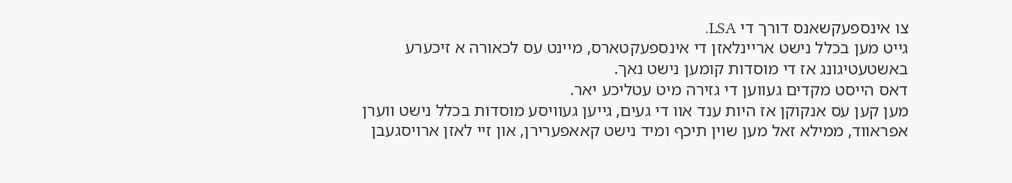צו אינספעקשאנס דורך די LSA.
גייט מען בכלל נישט אריינלאזן די אינספעקטארס, מיינט עס לכאורה א זיכערע באשטעטיגונג אז די מוסדות קומען נישט נאך.
דאס הייסט מקדים געווען די גזירה מיט עטליכע יאר.
מען קען עס אנקוקן אז היות ענד אוו די געים, גייען געוויסע מוסדות בכלל נישט ווערן אפראווד, ממילא זאל מען שוין תיכף ומיד נישט קאאפערירן, און זיי לאזן ארויסגעבן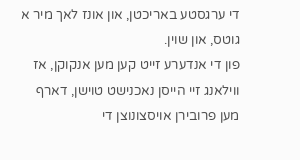די ערגסטע באריכטן, און אונז לאך מיר א גוטס, און שוין.
פון די אנדערע זייט קען מען אנקוקן, אז ווילאנג זיי הייסן נאכנישט טוישן, דארף מען פרובירן אויסצונוצן די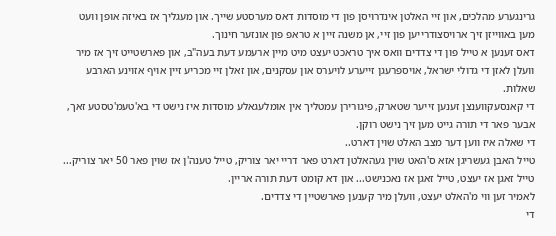גרינגערע מהלכים, און זיי האלטן אינדרויסן פון די מוסדות דאס מערסטע שייך. און מעגליך אז באיזה אופן וועט מען באווייזן זיך ארויסצודרייען פון זיי, אן משנה זיין א טראפ פון אונזער חינוך.
דאס זענען א טייל פון די צדדים וואס איך טראכט יעצט מיט מיין ארעמע דעת בעה"ב, און פארשטייט זיך אז מיר וועלן לאזן די גדולי ישראל, אויספרעגן זייערע לויערס און עסקנים, און זאלן זיי מכריע זיין אויף אזוינע הארבע שאלות.
די קאנסעקווענצן זענען זייער שטארק, פיגורירן עמטליך אין אומלעגאלע מוסדות איז נישט די בא'טעמ'טסטע זאך, אבער פאר די תורה גייט מען זיך נישט רוקן.
די שאלה איז ווען דער מצב האלט שוין דארט..
טייל האבן געשריגן אזא ס'האט שוין געהאלטן דארט פאר דריי יאר צוריק, טייל טענה'ן אז שוין פאר 50 יאר צוריק... טייל זאגן אז יעצט, טייל זאגן אז נאכנישט... און דא קומט דעת תורה אריין.
לאמיר זען ווי מ'האלט יעצט, וועלן מיר קענען פארשטיין די צדדים.
די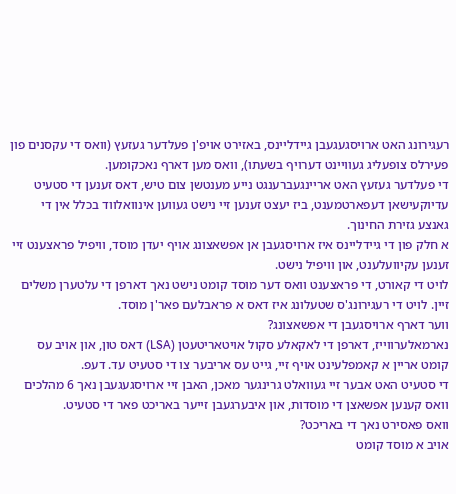רעגירונג האט ארויסגעגעבן גיידליינס, באזירט אויפ'ן פעלדער געזעץ (וואס די עקסנים פון פעירלס צופעליג געוויינט דערויף בשעתו), וואס מען דארף נאכקומען.
די פעלדער געזעץ האט אריינגעברענגט נייע מענטשן צום טיש, דאס זענען די סטעיט עדיוקעישאן דעפארטמענט, ביז יעצט זענען זיי נישט געווען אינוואלווד בכלל אין די גאנצע גזירת החינוך.
א חלק פון די גיידליינס איז ארויסגעבן אן אפשאצונג אויף יעדן מוסד, וויפיל פראצענט זיי זענען עקיוועלענט, און וויפיל נישט.
לויט די קאורט, די פראצענט וואס דער מוסד קומט נישט נאך דארפן די עלטערן משלים זיין. לויט די רעגירונג'ס שטעלונג איז דאס א פראבלעם פאר'ן מוסד.
ווער דארף ארויסגעבן די אפשאצונג?
נארמאלערווייז, דארפן די לאקאלע סקול אויטאריטעטן (LSA) דאס טון, און אויב עס קומט אריין א קאמפלעינט אויף זיי, גייט עס אריבער צו די סטעיט עד. דעפ.
די סטעיט האט אבער זיי געוואלט גרינגער מאכן, האבן זיי ארויסגעגעבן נאך 6 מהלכים וואס קענען אפשאצן די מוסדות, און איבערגעבן זייער באריכט פאר די סטעיט.
וואס פאסירט נאך די באריכט?
אויב א מוסד קומט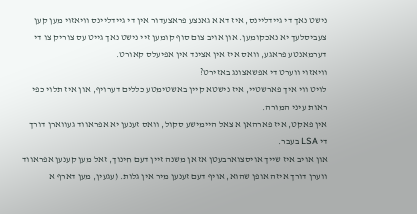נישט נאך די גיידליינס, איז דא א גאנצע פראצעדור אין די גיידליינס וויאזוי מען קען צעביסלעך יא נאכקומען. און אויב צום סוף קומען זיי נישט נאך גייט עס צוריק צו די דערמאנטע פראגע, וואס איז אין אצינד אין אפיעלס קאורט.
וויאזוי ווערט די אפשאצונג באזירט?
לויט ווי איך פארשטיי, איז נישטא קיין באשטימטע כללים דערויף, און איז תלוי כפי ראות עיני המורה.
אין פאקט, איז פארהאן א צאל היימישע סקול, וואס זענען יא אפראווד געווארן דורך די LSA בעבר.
און אויב איז שייך אויסצוארבעטן אז אן משנה זיין דעם חינוך, זאל מען קענען אפראווד ווערן דורך איזה אופן שהוא, אויף דעם זענען מיר אין גלות. (עגעין, מען דארף א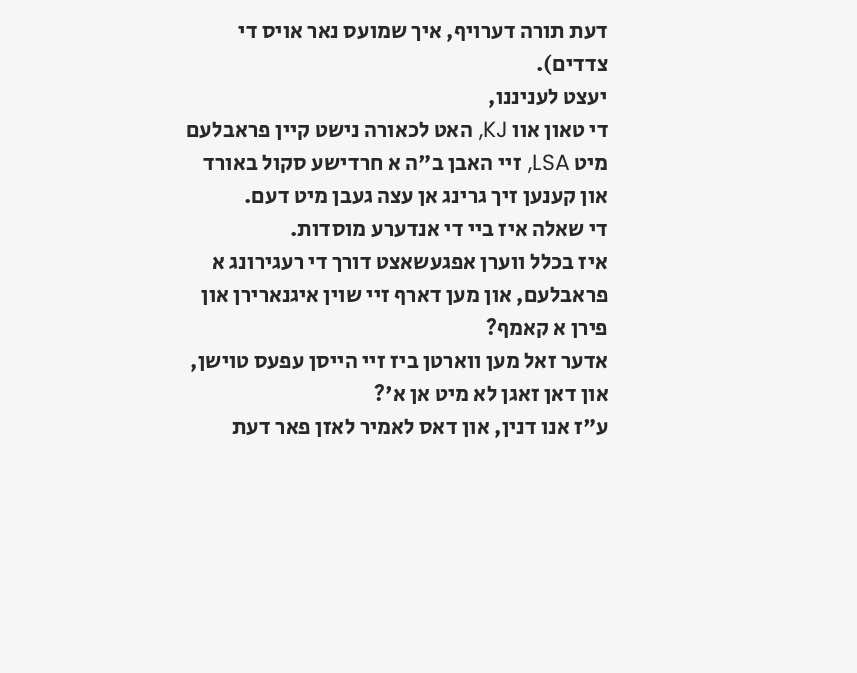דעת תורה דערויף, איך שמועס נאר אויס די צדדים).
יעצט לעניננו,
די טאון אוו KJ, האט לכאורה נישט קיין פראבלעם מיט LSA, זיי האבן ב"ה א חרדישע סקול באורד און קענען זיך גרינג אן עצה געבן מיט דעם.
די שאלה איז ביי די אנדערע מוסדות.
איז בכלל ווערן אפגעשאצט דורך די רעגירונג א פראבלעם, און מען דארף זיי שוין איגנארירן און פירן א קאמף?
אדער זאל מען ווארטן ביז זיי הייסן עפעס טוישן, און דאן זאגן לא מיט אן א'?
ע"ז אנו דנין, און דאס לאמיר לאזן פאר דעת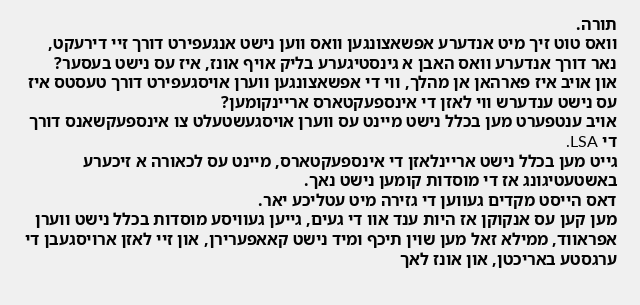תורה.
וואס טוט זיך מיט אנדערע אפשאצונגען וואס ווען נישט אנגעפירט דורך זיי דירעקט, נאר דורך אנדערע וואס האבן א גינסטיגערע בליק אויף אונז, איז עס נישט בעסער?
און אויב איז פארהאן אן מהלך, ווי די אפשאצונגען ווערן אויסגעפירט דורך טעסטס איז עס נישט ענדערש ווי לאזן די אינספעקטארס אריינקומען?
אויב ענטפערט מען בכלל נישט מיינט עס ווערן אויסגעשטעלט צו אינספעקשאנס דורך די LSA.
גייט מען בכלל נישט אריינלאזן די אינספעקטארס, מיינט עס לכאורה א זיכערע באשטעטיגונג אז די מוסדות קומען נישט נאך.
דאס הייסט מקדים געווען די גזירה מיט עטליכע יאר.
מען קען עס אנקוקן אז היות ענד אוו די געים, גייען געוויסע מוסדות בכלל נישט ווערן אפראווד, ממילא זאל מען שוין תיכף ומיד נישט קאאפערירן, און זיי לאזן ארויסגעבן די ערגסטע באריכטן, און אונז לאך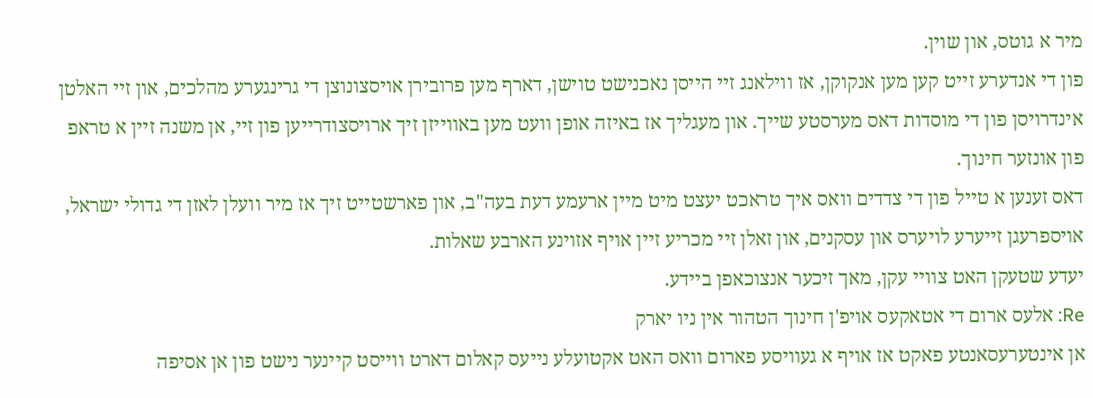מיר א גוטס, און שוין.
פון די אנדערע זייט קען מען אנקוקן, אז ווילאנג זיי הייסן נאכנישט טוישן, דארף מען פרובירן אויסצונוצן די גרינגערע מהלכים, און זיי האלטן אינדרויסן פון די מוסדות דאס מערסטע שייך. און מעגליך אז באיזה אופן וועט מען באווייזן זיך ארויסצודרייען פון זיי, אן משנה זיין א טראפ פון אונזער חינוך.
דאס זענען א טייל פון די צדדים וואס איך טראכט יעצט מיט מיין ארעמע דעת בעה"ב, און פארשטייט זיך אז מיר וועלן לאזן די גדולי ישראל, אויספרעגן זייערע לויערס און עסקנים, און זאלן זיי מכריע זיין אויף אזוינע הארבע שאלות.
יעדע שטעקן האט צוויי עקן, מאך זיכער אנצוכאפן ביידע.
Re: אלעס ארום די אטאקעס אויפ'ן חינוך הטהור אין ניו יארק
אן אינטערעסאנטע פאקט אז אויף א געוויסע פארום וואס האט אקטועלע נייעס קאלום דארט ווייסט קיינער נישט פון אן אסיפה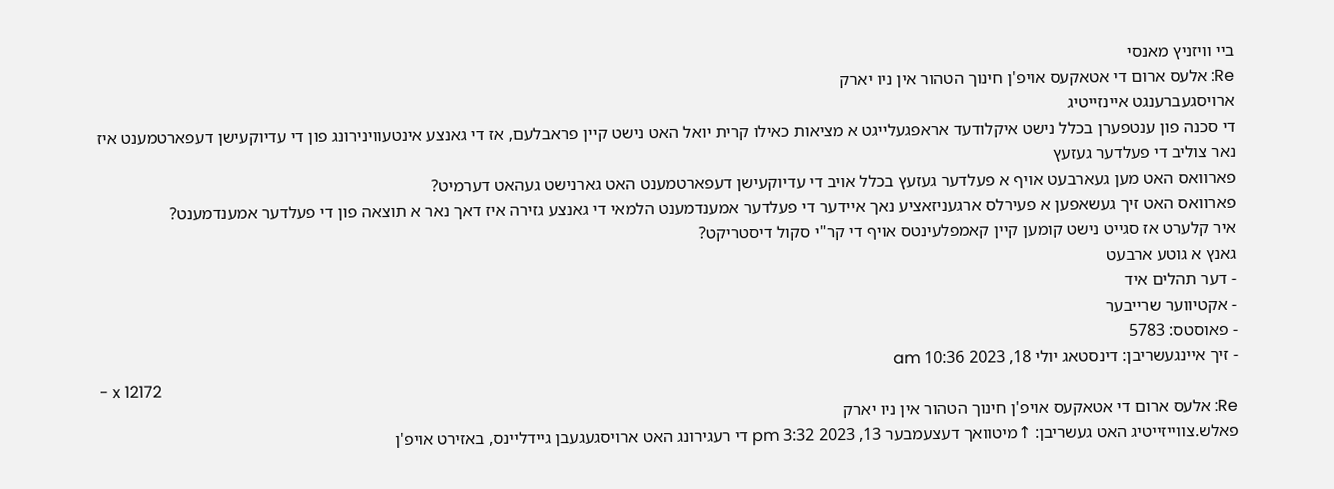ביי וויזניץ מאנסי
Re: אלעס ארום די אטאקעס אויפ'ן חינוך הטהור אין ניו יארק
ארויסגעברענגט איינזייטיג
די סכנה פון ענטפערן בכלל נישט איקלודעד אראפגעלייגט א מציאות כאילו קרית יואל האט נישט קיין פראבלעם, אז די גאנצע אינטעווינירונג פון די עדיוקעישן דעפארטמענט איז נאר צוליב די פעלדער געזעץ
פארוואס האט מען געארבעט אויף א פעלדער געזעץ בכלל אויב די עדיוקעישן דעפארטמענט האט גארנישט געהאט דערמיט?
פארוואס האט זיך געשאפען א פעירלס ארגעניזאציע נאך איידער די פעלדער אמענדמענט הלמאי די גאנצע גזירה איז דאך נאר א תוצאה פון די פעלדער אמענדמענט?
איר קלערט אז סגייט נישט קומען קיין קאמפלעינטס אויף די קר"י סקול דיסטריקט?
גאנץ א גוטע ארבעט
- דער תהלים איד
- אקטיווער שרייבער
- פאוסטס: 5783
- זיך איינגעשריבן: דינסטאג יולי 18, 2023 10:36 am
- x 12172
Re: אלעס ארום די אטאקעס אויפ'ן חינוך הטהור אין ניו יארק
פאלש.צווייזייטיג האט געשריבן: ↑מיטוואך דעצעמבער 13, 2023 3:32 pm די רעגירונג האט ארויסגעגעבן גיידליינס, באזירט אויפ'ן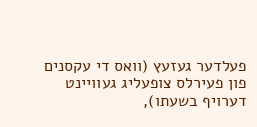פעלדער געזעץ (וואס די עקסנים פון פעירלס צופעליג געוויינט דערויף בשעתו),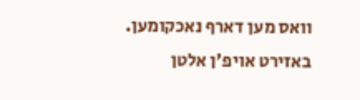וואס מען דארף נאכקומען.
באזירט אויפ'ן אלטן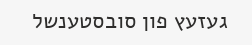געזעץ פון סובסטענשל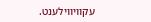עקוויווילענט.